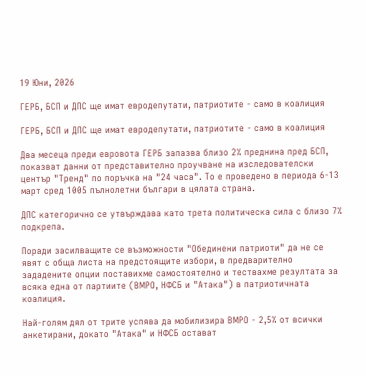19 Юни, 2026

ГЕРБ, БСП и ДПС ще имат евродепутати, патриотите - само в коалиция

ГЕРБ, БСП и ДПС ще имат евродепутати, патриотите - само в коалиция

Два месеца преди евровота ГЕРБ запазва близо 2% преднина пред БСП, показват данни от представително проучване на изследователски център "Тренд" по поръчка на "24 часа". То е проведено в периода 6-13 март сред 1005 пълнолетни българи в цялата страна.

ДПС категорично се утвърждава като трета политическа сила с близо 7% подкрепа.

Поради засилващите се възможности "Обединени патриоти" да не се явят с обща листа на предстоящите избори, в предварително зададените опции поставихме самостоятелно и тествахме резултата за всяка една от партиите (ВМРО, НФСБ и "Атака") в патриотичната коалиция.

Най-голям дял от трите успява да мобилизира ВМРО - 2,5% от всички анкетирани, докато "Атака" и НФСБ остават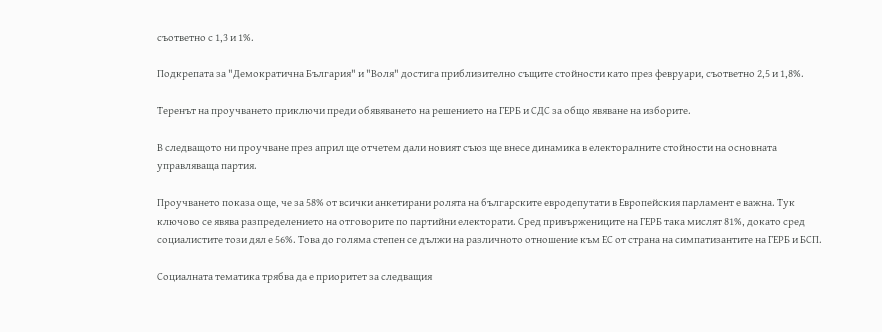съответно с 1,3 и 1%.

Подкрепата за "Демократична България" и "Воля" достига приблизително същите стойности като през февруари, съответно 2,5 и 1,8%.

Теренът на проучването приключи преди обявяването на решението на ГЕРБ и СДС за общо явяване на изборите.

В следващото ни проучване през април ще отчетем дали новият съюз ще внесе динамика в електоралните стойности на основната управляваща партия.

Проучването показа още, че за 58% от всички анкетирани ролята на българските евродепутати в Европейския парламент е важна. Тук ключово се явява разпределението на отговорите по партийни електорати. Сред привържениците на ГЕРБ така мислят 81%, докато сред социалистите този дял е 56%. Това до голяма степен се дължи на различното отношение към ЕС от страна на симпатизантите на ГЕРБ и БСП.

Социалната тематика трябва да е приоритет за следващия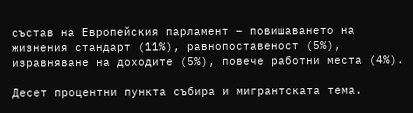състав на Европейския парламент – повишаването на жизнения стандарт (11%), равнопоставеност (5%), изравняване на доходите (5%), повече работни места (4%).

Десет процентни пункта събира и мигрантската тема.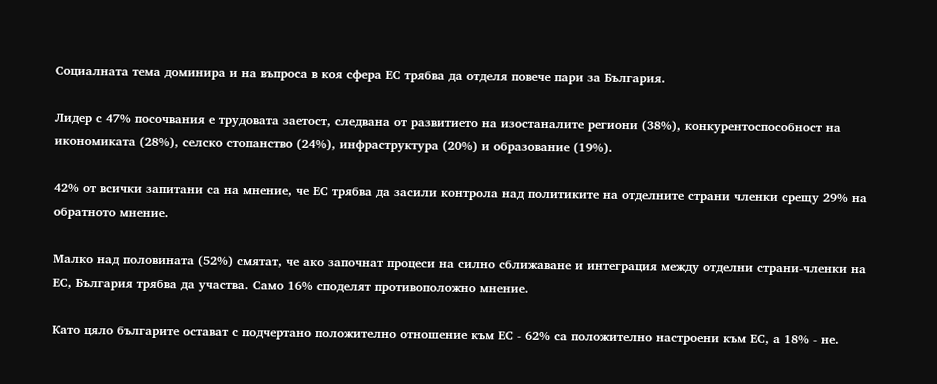Социалната тема доминира и на въпроса в коя сфера ЕС трябва да отделя повече пари за България.

Лидер с 47% посочвания е трудовата заетост, следвана от развитието на изостаналите региони (38%), конкурентоспособност на икономиката (28%), селско стопанство (24%), инфраструктура (20%) и образование (19%).

42% от всички запитани са на мнение, че ЕС трябва да засили контрола над политиките на отделните страни членки срещу 29% на обратното мнение.

Малко над половината (52%) смятат, че ако започнат процеси на силно сближаване и интеграция между отделни страни-членки на ЕС, България трябва да участва. Само 16% споделят противоположно мнение.

Като цяло българите остават с подчертано положително отношение към ЕС - 62% са положително настроени към ЕС, а 18% - не.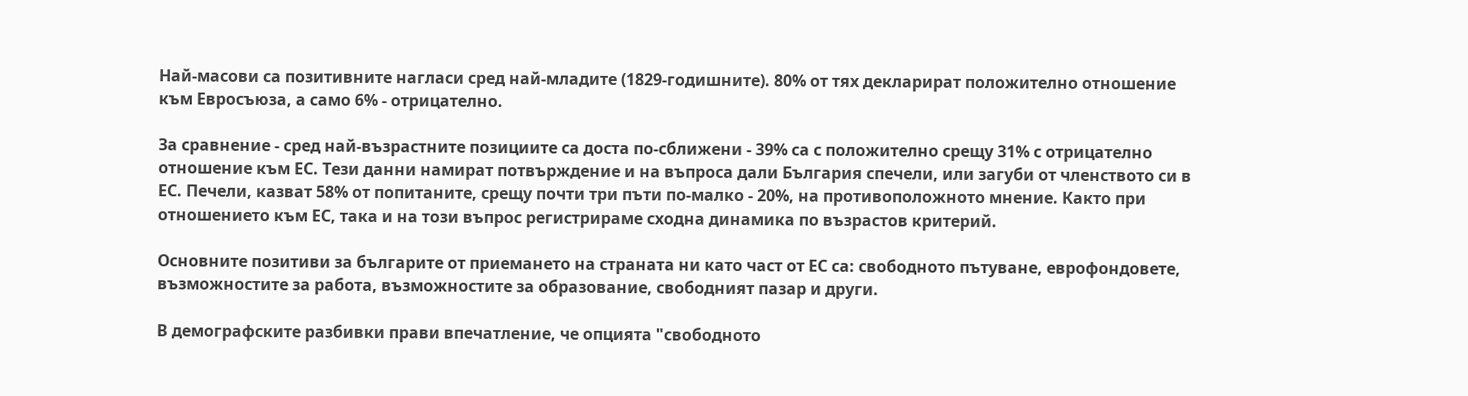Най-масови са позитивните нагласи сред най-младите (1829-годишните). 80% от тях декларират положително отношение към Евросъюза, а само 6% - отрицателно.

За сравнение - сред най-възрастните позициите са доста по-сближени - 39% са с положително срещу 31% с отрицателно отношение към ЕС. Тези данни намират потвърждение и на въпроса дали България спечели, или загуби от членството си в ЕС. Печели, казват 58% от попитаните, срещу почти три пъти по-малко - 20%, на противоположното мнение. Както при отношението към ЕС, така и на този въпрос регистрираме сходна динамика по възрастов критерий.

Основните позитиви за българите от приемането на страната ни като част от ЕС са: свободното пътуване, еврофондовете, възможностите за работа, възможностите за образование, свободният пазар и други.

В демографските разбивки прави впечатление, че опцията "свободното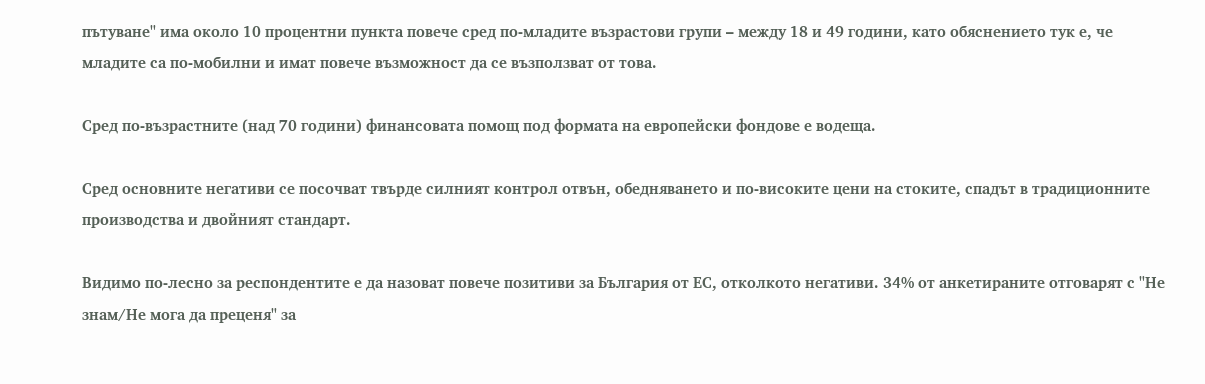пътуване" има около 10 процентни пункта повече сред по-младите възрастови групи – между 18 и 49 години, като обяснението тук е, че младите са по-мобилни и имат повече възможност да се възползват от това.

Сред по-възрастните (над 70 години) финансовата помощ под формата на европейски фондове е водеща.

Сред основните негативи се посочват твърде силният контрол отвън, обедняването и по-високите цени на стоките, спадът в традиционните производства и двойният стандарт.

Видимо по-лесно за респондентите е да назоват повече позитиви за България от ЕС, отколкото негативи. 34% от анкетираните отговарят с "Не знам/Не мога да преценя" за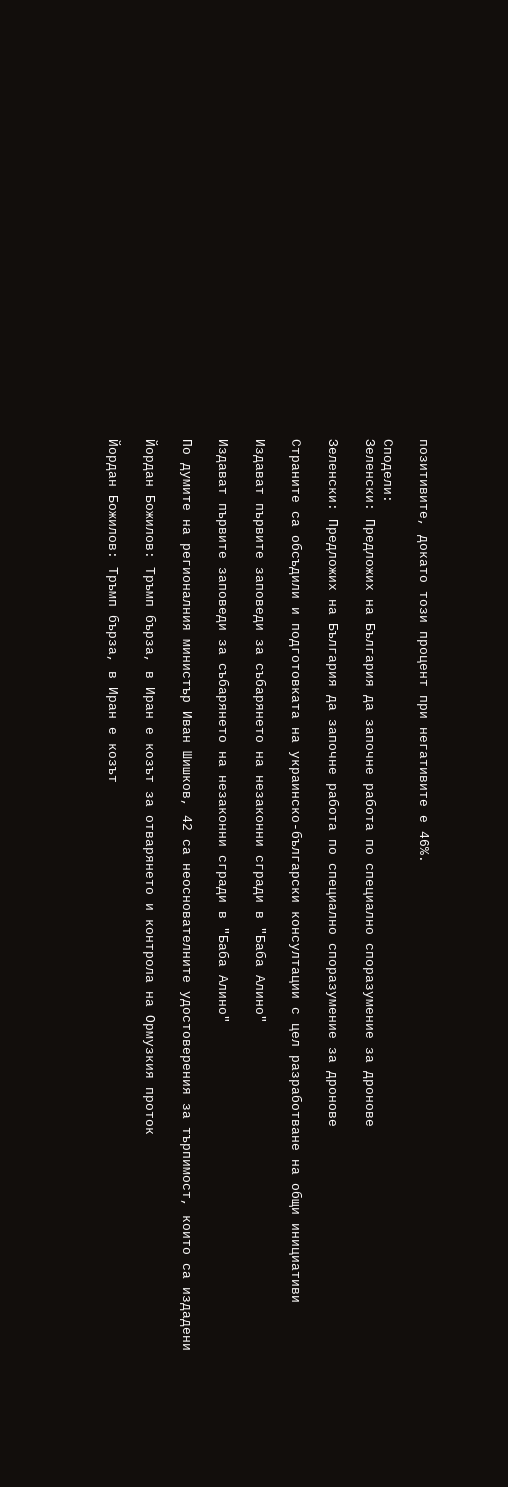позитивите, докато този процент при негативите е 46%.

Сподели:
Зеленски: Предложих на България да започне работа по специално споразумение за дронове

Зеленски: Предложих на България да започне работа по специално споразумение за дронове

Страните са обсъдили и подготовката на украинско-български консултации с цел разработване на общи инициативи

Издават първите заповеди за събарянето на незаконни сгради в "Баба Алино"

Издават първите заповеди за събарянето на незаконни сгради в "Баба Алино"

По думите на регионалния министър Иван Шишков, 42 са неоснователните удостоверения за търпимост, които са издадени

Йордан Божилов: Тръмп бърза, в Иран е козът за отварянето и контрола на Ормузкия проток

Йордан Божилов: Тръмп бърза, в Иран е козът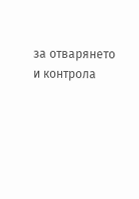за отварянето и контрола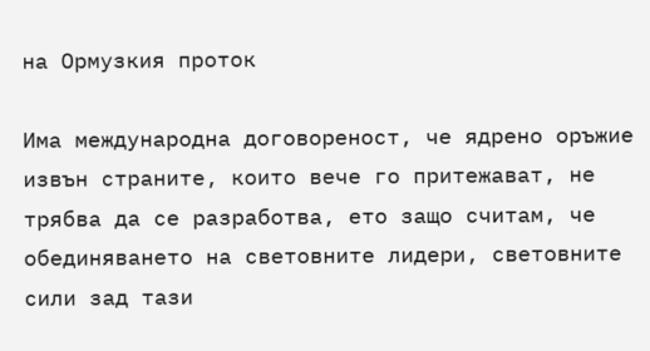на Ормузкия проток

Има международна договореност, че ядрено оръжие извън страните, които вече го притежават, не трябва да се разработва, ето защо считам, че обединяването на световните лидери, световните сили зад тази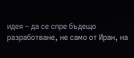идея – да се спре бъдещо разработване, не само от Иран, на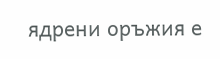ядрени оръжия е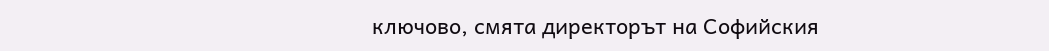ключово, смята директорът на Софийския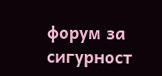форум за сигурност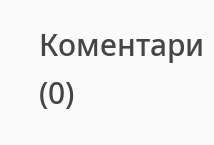Коментари (0)